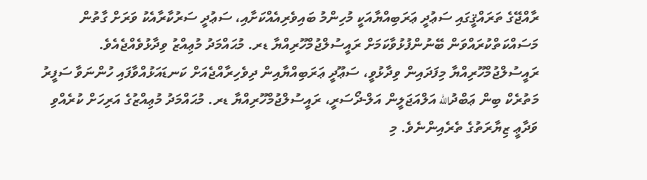ރާއްޖޭގެ ތަރައްޤީގައި ސަޢުދީ ޢަރަބިއްޔާއަކީ މުހިންމު ބައިވެރިއެއްކަށާއި، ސަޢުދީ ސަރުކާރާއެކު ވަރަށް ގާތުން މަސައްކަތްކުރައްވަން ބޭނުންފުޅުވާކަމަށް ރައީސުލްޖުމްހޫރިއްޔާ ޑރ. މުޙައްމަދު މުޢިއްޒު ވިދާޅުވެއްޖެއެވެ.
ރައީސުލްޖުމްހޫރިއްޔާ މިފަދައިން ވިދާޅުވީ، ސަޢޫދީ ޢަރަބިއްޔާއިން ދިވެހިރާއްޖެއަށް ކަނޑައަޅުއްވާފައި ހުންނަވާ ސަފީރު މަތުރެކް ބިން ޢަބްދުالله އަލްއަޖަލީން އަލް-ދޯސަރީ، ރައީސުލްޖުމްހޫރިއްޔާ ޑރ. މުޙައްމަދު މުޢިއްޒުގެ އަރިހަށް ކުރެއްވި ވަދާޢީ ޒިޔާރަތުގެ ތެރެއިންނެވެ. މި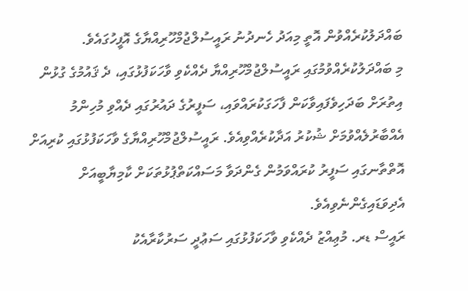ބައްދަލުކުރެއްވުން އޮތީ މިއަދު ހެނދުނު ރައީސުލްޖުމްހޫރިއްޔާގެ އޮފީހުގައެވެ.
މި ބައްދަލުކުރެއްވުމުގައި ރައީސުލްޖުމްހޫރިއްޔާ ދެއްކެވި ވާހަކަފުޅުގައި، ދެ ޤައުމުގެ ގުޅުން އިތުރަށް ބަދަހިވެފައިވާކަން ފާހަގަކުރައްވައި، ސަފީރުގެ ދައުރުގައި ދެއްވި މުހިންމު އެއްބާރުލެއްވުމަށް ޝުކުރު އަދާކުރެއްވިއެވެ. ރައީސުލްޖުމްހޫރިއްޔާގެ ވާހަކަފުޅުގައި ކުރިއަށް އޮތްތާނގައި ސަފީރު ކުރައްވަމުން ގެންދަވާ މަސައްކަތްޕުޅުތަކަށް ކާމިޔާބީއަށް އެދިވަޑައިގެންނެވިއެވެ.
ރައީސް ޑރ. މުޢިއްޒު ދެއްކެވި ވާހަކަފުޅުގައި ސަޢުދީ ސަރުކާރާއެކު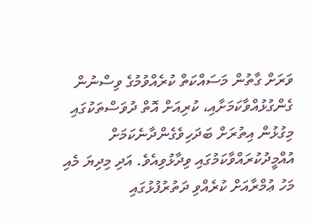ވަރަށް ގާތުން މަސައްކަތް ކުރެއްވުމުގެ ވިސްނުން ގެންގުޅުއްވާކަމަށާއި، ކުރިއަށް އޮތް ދުވަސްތަކުގައި މިގުޅުން އިތުރަށް ބަދަހިވެގެންދާނެކަމަށް އުއްމީދުކުރައްވާކަމުގައި ވިދާޅުވިއެވެ. އަދި މިދިޔަ މެއި މަހު ޢުމްރާއަށް ކުރެއްވި ދަތުރުފުޅުގައި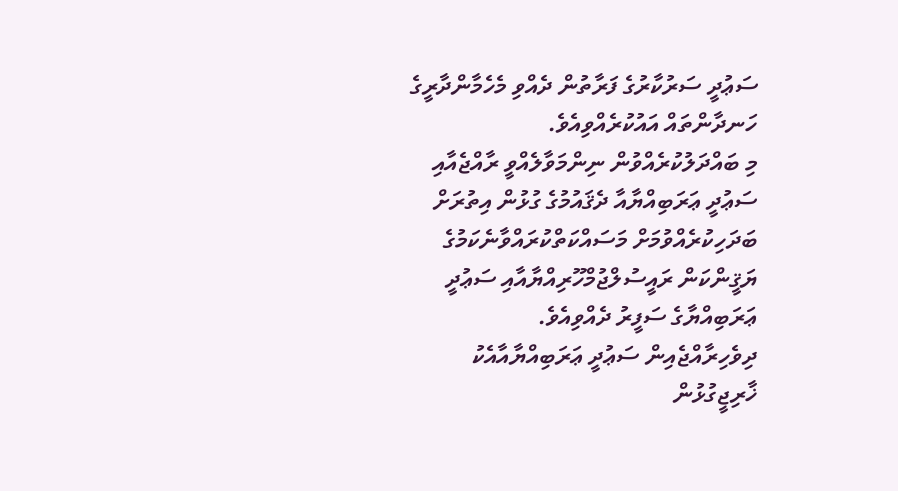ސަޢުދީ ސަރުކާރުގެ ފަރާތުން ދެއްވި މެހެމާންދާރީގެ ހަނދާންތައް އައުކުރެއްވިއެވެ.
މި ބައްދަލުކުރެއްވުން ނިންމަވާލެއްވީ ރާއްޖެއާއި ސަޢުދީ ޢަރަބިއްޔާއާ ދެޤައުމުގެ ގުޅުން އިތުރަށް ބަދަހިކުރެއްވުމަށް މަސައްކަތްކުރައްވާނެކަމުގެ ޔަޤީންކަން ރައީސުލްޖުމްހޫރިއްޔާއާއި ސަޢުދީ ޢަރަބިއްޔާގެ ސަފީރު ދެއްވިއެވެ.
ދިވެހިރާއްޖެއިން ސަޢުދީ ޢަރަބިއްޔާއާއެކު ޚާރިޖީގުޅުން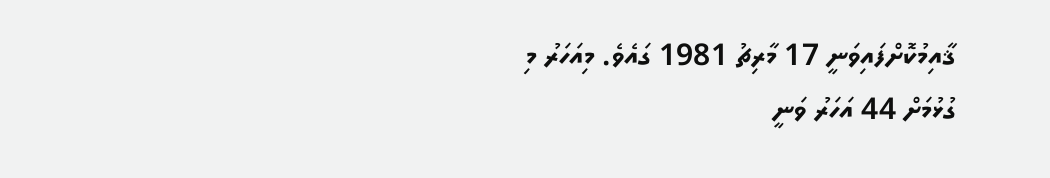ޤާއިމުކޮށްފައިވަނީ 17 މާރިޗު 1981 ގައެވެ. މިއަހަރު މި ގުޅުމަށް 44 އަހަރު ވަނީ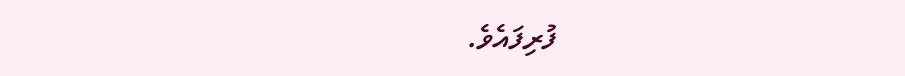ފުރިފައެވެ.